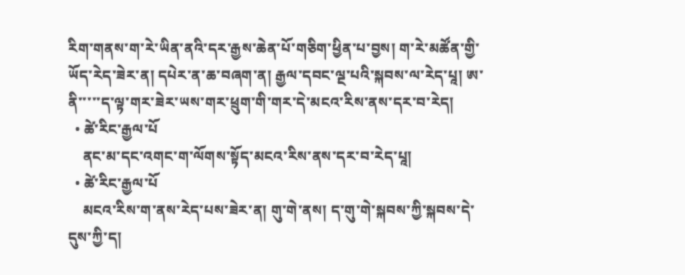རིག་གནས་ག་རེ་ཡིན་ནའི་དར་རྒྱས་ཆེན་པོ་གཅིག་ཕྱིན་པ་བྱས། ག་རེ་མཚོན་གྱི་ཡོད་རེད་ཟེར་ན། དཔེར་ན་ཆ་བཞག་ན། རྒྱལ་དབང་ལྔ་པའི་སྐབས་ལ་རེད་པཱ། ཨ་ནི་་་་་ད་ལྟ་གར་ཟེར་ཡས་གར་ཕྲུག་གི་གར་དེ་མངའ་རིས་ནས་དར་བ་རེད།
  • ཚེ་རིང་རྒྱལ་པོ
    ནང་མ་དང་འགང་ག་ལོགས་སྟོད་མངའ་རིས་ནས་དར་བ་རེད་པཱ།
  • ཚེ་རིང་རྒྱལ་པོ
    མངའ་རིས་ག་ནས་རེད་པས་ཟེར་ན། གུ་གེ་ནས། ད་གུ་གེ་སྐབས་ཀྱི་སྐབས་དེ་དུས་ཀྱི་ད།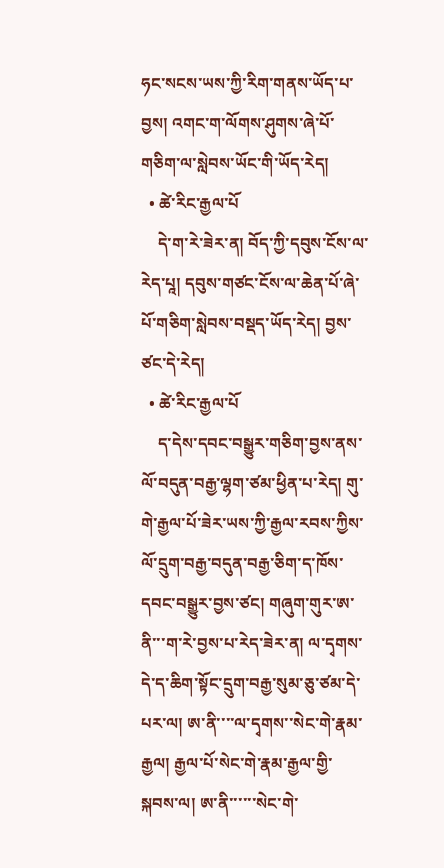ཧང་སངས་ཡས་ཀྱི་རིག་གནས་ཡོད་པ་བྱས། འགང་ག་ལོགས་ཤུགས་ཞེ་པོ་གཅིག་ལ་སླེབས་ཡོང་གི་ཡོད་རེད།
  • ཚེ་རིང་རྒྱལ་པོ
    དེ་ག་རེ་ཟེར་ན། བོད་ཀྱི་དབུས་ངོས་ལ་རེད་པཱ། དབུས་གཙང་ངོས་ལ་ཆེན་པོ་ཞེ་པོ་གཅིག་སླེབས་བསྡད་ཡོད་རེད། བྱས་ཙང་དེ་རེད།
  • ཚེ་རིང་རྒྱལ་པོ
    ད་དེས་དབང་བསྒྱུར་གཅིག་བྱས་ནས་ལོ་བདུན་བརྒྱ་ལྷག་ཙམ་ཕྱིན་པ་རེད། གུ་གེ་རྒྱལ་པོ་ཟེར་ཡས་ཀྱི་རྒྱལ་རབས་ཀྱིས་ལོ་དྲུག་བརྒྱ་བདུན་བརྒྱ་ཅིག་ད་ཁོས་དབང་བསྒྱུར་བྱས་ཙང། གཞུག་གུར་ཨ་ནི་་་ག་རེ་བྱས་པ་རེད་ཟེར་ན། ལ་དྭགས་དེ་ད་ཆིག་སྟོང་དྲུག་བརྒྱ་སུམ་ཅུ་ཙམ་དེ་པར་ལ། ཨ་ནི་་་་ལ་དྭགས་་སེང་གེ་རྣམ་རྒྱལ། རྒྱལ་པོ་སེང་གེ་རྣམ་རྒྱལ་གྱི་སྐབས་ལ། ཨ་ནི་་་་་་སེང་གེ་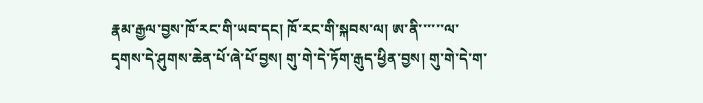རྣམ་རྒྱལ་བྱས་ཁོ་རང་གི་ཡབ་དང། ཁོ་རང་གི་སྐབས་ལ། ཨ་ནི་་་་་་ལ་དྭགས་དེ་ཤུགས་ཆེན་པོ་ཞེ་པོ་བྱས། གུ་གེ་དེ་ཏོག་རྒུད་ཕྱིན་བྱས། གུ་གེ་དེ་ག་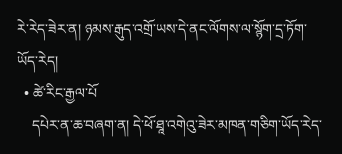རེ་རེད་ཟེར་ན། ཉམས་རྒུད་འགྲོ་ཡས་དེ་ནང་ལོགས་ལ་སྙོག་དྲ་ཏོག་ཡོད་རེད།
  • ཚེ་རིང་རྒྱལ་པོ
    དཔེར་ན་ཆ་བཞག་ན། དེ་ཕོ་ཐཱ་འགེའུ་ཟེར་མཁན་གཅིག་ཡོད་རེད་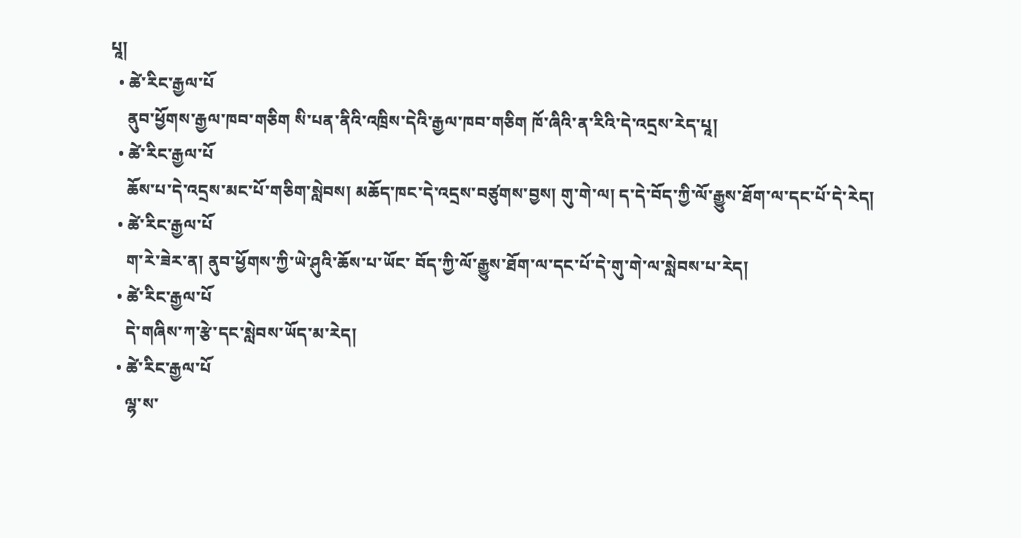པཱ།
  • ཚེ་རིང་རྒྱལ་པོ
    ནུབ་ཕྱོགས་རྒྱལ་ཁབ་གཅིག སི་པན་ནིའི་འཁྲིས་དེའི་རྒྱལ་ཁབ་གཅིག ཁོ་ཞིའི་ན་རིའི་དེ་འདྲས་རེད་པཱ།
  • ཚེ་རིང་རྒྱལ་པོ
    ཆོས་པ་དེ་འདྲས་མང་པོ་གཅིག་སླེབས། མཆོད་ཁང་དེ་འདྲས་བཙུགས་བྱས། གུ་གེ་ལ། ད་དེ་བོད་ཀྱི་ལོ་རྒྱུས་ཐོག་ལ་དང་པོ་དེ་རེད།
  • ཚེ་རིང་རྒྱལ་པོ
    ག་རེ་ཟེར་ན། ནུབ་ཕྱོགས་ཀྱི་ཡེ་ཤུའི་ཆོས་པ་ཡོང་ བོད་ཀྱི་ལོ་རྒྱུས་ཐོག་ལ་དང་པོ་དེ་གུ་གེ་ལ་སླེབས་པ་རེད།
  • ཚེ་རིང་རྒྱལ་པོ
    དེ་གཞིས་ཀ་རྩེ་དང་སླེབས་ཡོད་མ་རེད།
  • ཚེ་རིང་རྒྱལ་པོ
    ལྷ་ས་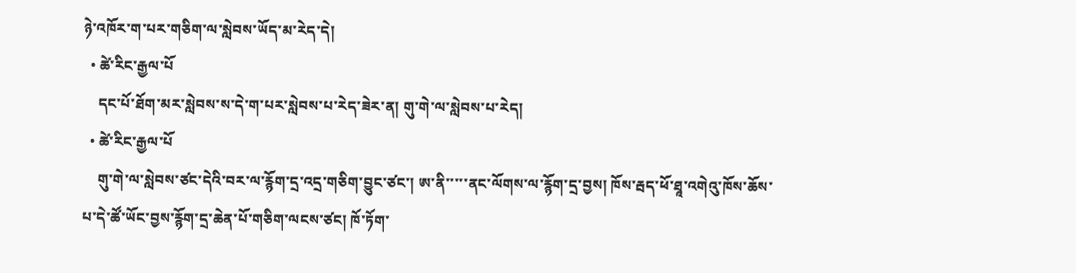ཉེ་འཁོར་ག་པར་གཅིག་ལ་སླེབས་ཡོད་མ་རེད་དེ།
  • ཚེ་རིང་རྒྱལ་པོ
    དང་པོ་ཐོག་མར་སླེབས་ས་དེ་ག་པར་སླེབས་པ་རེད་ཟེར་ན། གུ་གེ་ལ་སླེབས་པ་རེད།
  • ཚེ་རིང་རྒྱལ་པོ
    གུ་གེ་ལ་སླེབས་ཙང་དེའི་བར་ལ་རྙོག་དྲ་འདྲ་གཅིག་བྱུང་ཙང་། ཨ་ནི་་་་་ནང་ལོགས་ལ་རྙོག་དྲ་བྱས། ཁོས་རྦད་ཕོ་ཐཱ་འགེའུ་ཁོས་ཆོས་པ་དེ་ཚོ་ཡོང་བྱས་རྙོག་དྲ་ཆེན་པོ་གཅིག་ལངས་ཙང། ཁོ་ཏོག་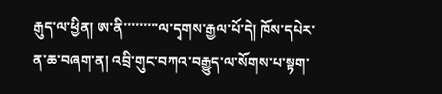རྒུད་ལ་ཕྱིན། ཨ་ནི་་་་་་་་་ལ་དྭགས་རྒྱལ་པོ་དེ། ཁོས་དཔེར་ན་ཆ་བཞག་ན། འབྲི་གུང་བཀའ་བརྒྱུད་ལ་སོགས་པ་སྟག་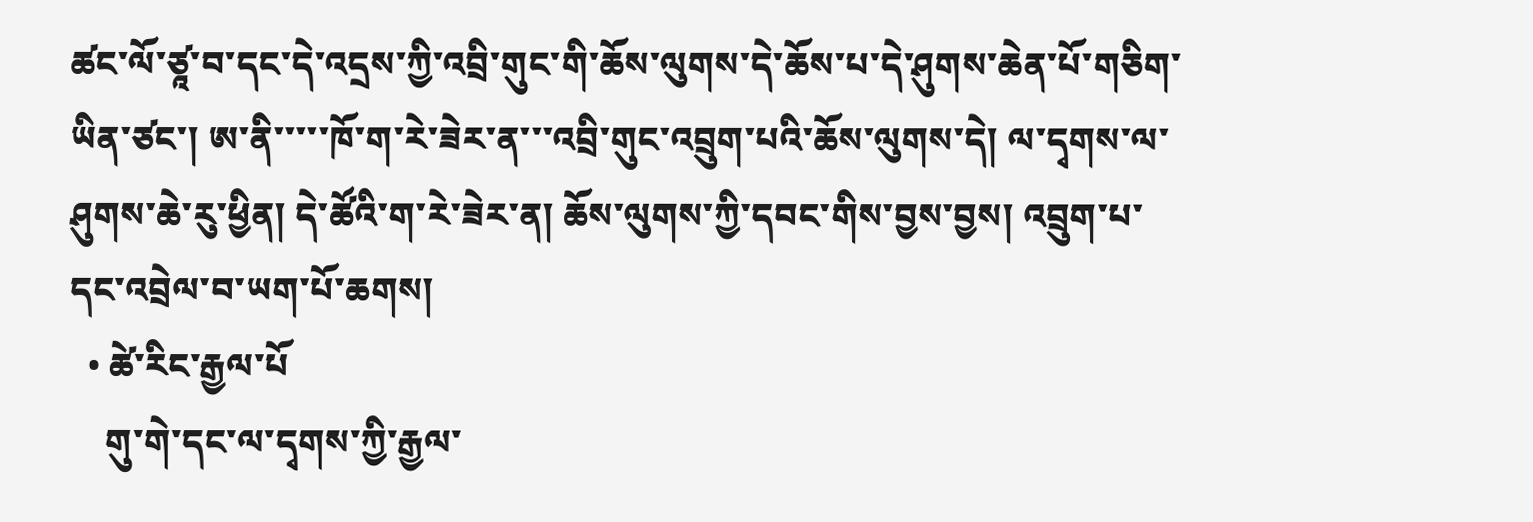ཚང་ལོ་ཙཱ་བ་དང་དེ་འདྲས་ཀྱི་འབྲི་གུང་གི་ཆོས་ལུགས་དེ་ཆོས་པ་དེ་ཤུགས་ཆེན་པོ་གཅིག་ཡིན་ཙང་། ཨ་ནི་་་་་ཁོ་ག་རེ་ཟེར་ན་་་འབྲི་གུང་འབྲུག་པའི་ཆོས་ལུགས་དེ། ལ་དྭགས་ལ་ཤུགས་ཆེ་རུ་ཕྱིན། དེ་ཚོའི་ག་རེ་ཟེར་ན། ཆོས་ལུགས་ཀྱི་དབང་གིས་བྱས་བྱས། འབྲུག་པ་དང་འབྲེལ་བ་ཡག་པོ་ཆགས།
  • ཚེ་རིང་རྒྱལ་པོ
    གུ་གེ་དང་ལ་དྭགས་ཀྱི་རྒྱལ་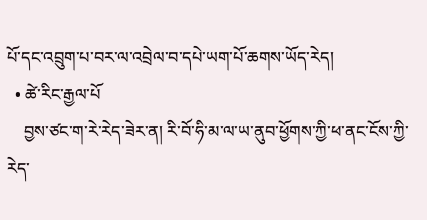པོ་དང་འབྲུག་པ་བར་ལ་འབྲེལ་བ་དཔེ་ཡག་པོ་ཆགས་ཡོད་རེད།
  • ཚེ་རིང་རྒྱལ་པོ
    བྱས་ཙང་ག་རེ་རེད་ཟེར་ན། རི་བོ་ཧི་མ་ལ་ཡ་ནུབ་ཕྱོགས་ཀྱི་ཕ་ནང་ངོས་ཀྱི་རེད་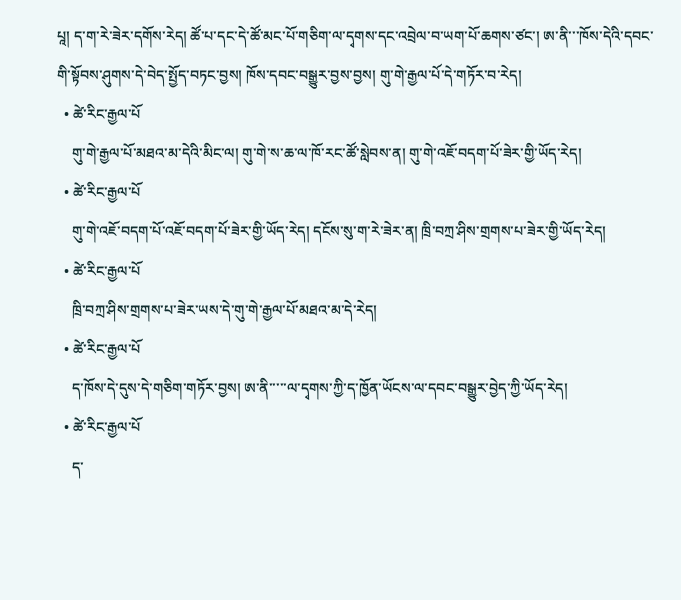པཱ། ད་ག་རེ་ཟེར་དགོས་རེད། ཚོ་པ་དང་དེ་ཚོ་མང་པོ་གཅིག་ལ་དྭགས་དང་འབྲེལ་བ་ཡག་པོ་ཆགས་ཙང་། ཨ་ནི་་་ཁོས་དེའི་དབང་གི་སྟོབས་ཤུགས་དེ་བེད་སྤྱོད་བཏང་བྱས། ཁོས་དབང་བསྒྱུར་བྱས་བྱས། གུ་གེ་རྒྱལ་པོ་དེ་གཏོར་བ་རེད།
  • ཚེ་རིང་རྒྱལ་པོ
    གུ་གེ་རྒྱལ་པོ་མཐའ་མ་དེའི་མིང་ལ། གུ་གེ་ས་ཆ་ལ་ཁོ་རང་ཚོ་སླེབས་ན། གུ་གེ་འཇོ་བདག་པོ་ཟེར་གྱི་ཡོད་རེད།
  • ཚེ་རིང་རྒྱལ་པོ
    གུ་གེ་འཇོ་བདག་པོ་འཇོ་བདག་པོ་ཟེར་གྱི་ཡོད་རེད། དངོས་སུ་ག་རེ་ཟེར་ན། ཁྲི་བཀྲ་ཤིས་གྲགས་པ་ཟེར་གྱི་ཡོད་རེད།
  • ཚེ་རིང་རྒྱལ་པོ
    ཁྲི་བཀྲ་ཤིས་གྲགས་པ་ཟེར་ཡས་དེ་གུ་གེ་རྒྱལ་པོ་མཐའ་མ་དེ་རེད།
  • ཚེ་རིང་རྒྱལ་པོ
    ད་ཁོས་དེ་དུས་དེ་གཅིག་གཏོར་བྱས། ཨ་ནི་་་་་ལ་དྭགས་ཀྱི་ད་ཁྱོན་ཡོངས་ལ་དབང་བསྒྱུར་བྱེད་ཀྱི་ཡོད་རེད།
  • ཚེ་རིང་རྒྱལ་པོ
    ད་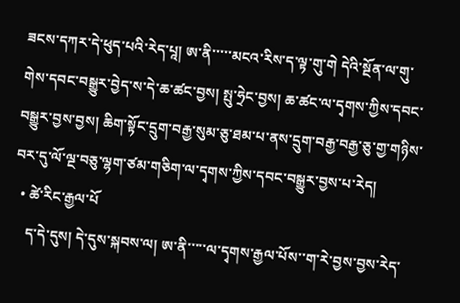ཟངས་དཀར་དེ་ཕུད་པའི་རེད་པཱ། ཨ་ནི་་་་་མངའ་རིས་ད་ལྟ་གུ་གེ དེའི་སྔོན་ལ་གུ་གེས་དབང་བསྒྱུར་བྱེད་ས་དེ་ཆ་ཚང་བྱས། སྤུ་ཧྲེང་བྱས། ཆ་ཚང་ལ་དྭགས་ཀྱིས་དབང་བསྒྱུར་བྱས་བྱས། ཆིག་སྟོང་དྲུག་བརྒྱ་སུམ་ཅུ་ཐམ་པ་ནས་དྲུག་བརྒྱ་བརྒྱ་ཅུ་གྱ་གཉིས་བར་དུ་ལོ་ལྔ་བཅུ་ལྷག་ཙམ་གཅིག་ལ་དྭགས་ཀྱིས་དབང་བསྒྱུར་བྱས་པ་རེད།
  • ཚེ་རིང་རྒྱལ་པོ
    ད་དེ་དུས། དེ་དུས་སྐབས་ལ། ཨ་ནི་་་་་ལ་དྭགས་རྒྱལ་པོས་་ག་རེ་བྱས་བྱས་རེད་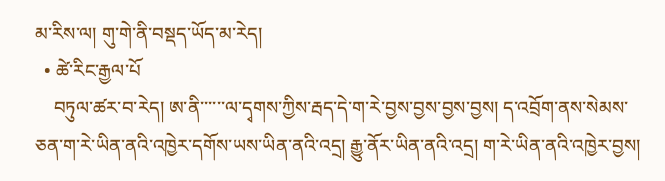མ་རིས་ལ། གུ་གེ་ནི་བསྡད་ཡོད་མ་རེད།
  • ཚེ་རིང་རྒྱལ་པོ
    བཏུལ་ཚར་བ་རེད། ཨ་ནི་་་་་་ལ་དྭགས་ཀྱིས་རྦད་དེ་ག་རེ་བྱས་བྱས་བྱས་བྱས། ད་འབྲོག་ནས་སེམས་ཅན་ག་རེ་ཡིན་ནའི་འཁྱེར་དགོས་ཡས་ཡིན་ནའི་འདྲ། རྒྱུ་ནོར་ཡིན་ནའི་འདྲ། ག་རེ་ཡིན་ནའི་འཁྱེར་བྱས།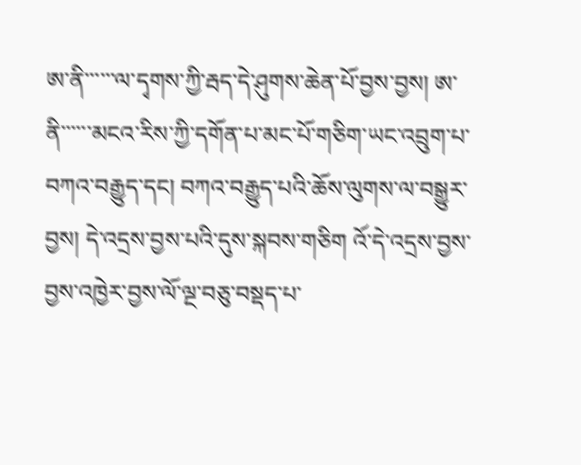ཨ་ནི་་་་་་ལ་དྭགས་ཀྱི་རྦད་དེ་ཤུགས་ཆེན་པོ་བྱས་བྱས། ཨ་ནི་་་་་་མངའ་རིས་ཀྱི་དགོན་པ་མང་པོ་གཅིག་ཡང་འབྲུག་པ་བཀའ་བརྒྱུད་དང། བཀའ་བརྒྱུད་པའི་ཆོས་ལུགས་ལ་བསྒྱུར་བྱས། དེ་འདྲས་བྱས་པའི་དུས་སྐབས་གཅིག འོ་དེ་འདྲས་བྱས་བྱས་འཁྱེར་བྱས་ལོ་ལྔ་བཅུ་བསྡད་པ་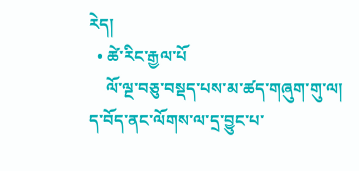རེད།
  • ཚེ་རིང་རྒྱལ་པོ
    ལོ་ལྔ་བཅུ་བསྡད་པས་མ་ཚད་གཞུག་གུ་ལ། ད་བོད་ནང་ལོགས་ལ་དྲ་བྱུང་པ་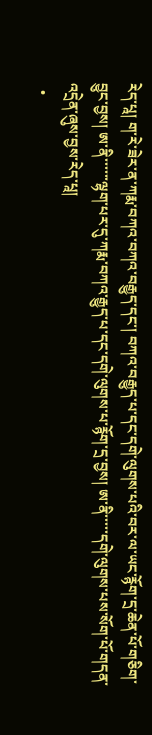རེད་པཱ། ག་རེ་ཟེར་ན་ཀརྨ་བཀའ་བཀའ་བརྒྱུད་དང་། བཀའ་བརྒྱུད་པ་དང་དགེ་ལུགས་པའི་བར་ལ་ཡང་རྙོག་དྲ་ཆེན་པོ་གཅིག་བྱུང་བྱས། ཨ་ནི་་་་་་ལྷག་པར་དུ་ཀརྨ་བཀའ་རྒྱུད་པ་དང་དགེ་ལུགས་པ་རྙོག་དྲ་བྱས། ཨ་ནི་་་་་དགེ་ལུགས་པས་སོག་པོ་གདན་འདྲེན་ཞུས་བྱས་རེད་པཱ།
  •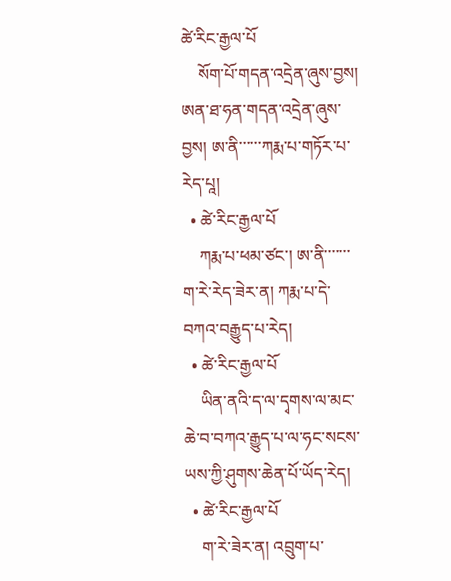ཚེ་རིང་རྒྱལ་པོ
    སོག་པོ་གདན་འདྲེན་ཞུས་བྱས། ཨན་ཐ་ཧན་གདན་འདྲེན་ཞུས་བྱས། ཨ་ནི་་་་་་ཀརྨ་པ་གཏོར་པ་རེད་པཱ།
  • ཚེ་རིང་རྒྱལ་པོ
    ཀརྨ་པ་ཕམ་ཙང་། ཨ་ནི་་་་་་་ག་རེ་རེད་ཟེར་ན། ཀརྨ་པ་དེ་བཀའ་བརྒྱུད་པ་རེད།
  • ཚེ་རིང་རྒྱལ་པོ
    ཡིན་ནའི་ད་ལ་དྭགས་ལ་མང་ཆེ་བ་བཀའ་རྒྱུད་པ་ལ་ཧང་སངས་ཡས་ཀྱི་ཤུགས་ཆེན་པོ་ཡོད་རེད།
  • ཚེ་རིང་རྒྱལ་པོ
    ག་རེ་ཟེར་ན། འབྲུག་པ་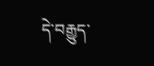དེ་བརྒྱུད་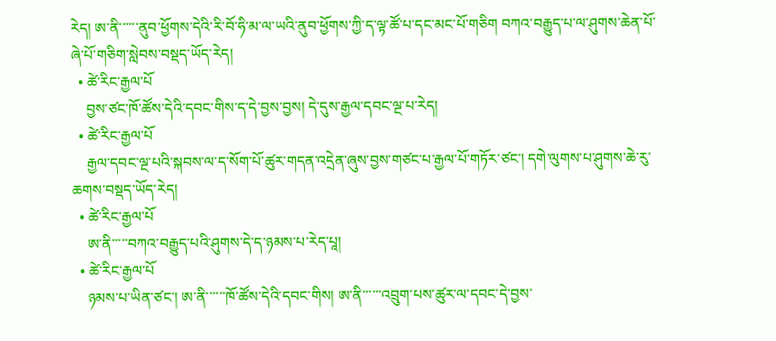རེད། ཨ་ནི་་་་་་ནུབ་ཕྱོགས་དེའི་རི་བོ་ཧི་མ་ལ་ཡའི་ནུབ་ཕྱོགས་ཀྱི་ད་ལྟ་ཚོ་པ་དང་མང་པོ་གཅིག བཀའ་བརྒྱུད་པ་ལ་ཤུགས་ཆེན་པོ་ཞེ་པོ་གཅིག་སླེབས་བསྡད་ཡོད་རེད།
  • ཚེ་རིང་རྒྱལ་པོ
    བྱས་ཙང་ཁོ་ཚོས་དེའི་དབང་གིས་ད་དེ་བྱས་བྱས། དེ་དུས་རྒྱལ་དབང་ལྔ་པ་རེད།
  • ཚེ་རིང་རྒྱལ་པོ
    རྒྱལ་དབང་ལྔ་པའི་སྐབས་ལ་ད་སོག་པོ་ཚུར་གདན་འདྲེན་ཞུས་བྱས་གཙང་པ་རྒྱལ་པོ་གཏོར་ཙང་། དགེ་ལུགས་པ་ཤུགས་ཆེ་རུ་ཆགས་བསྡད་ཡོད་རེད།
  • ཚེ་རིང་རྒྱལ་པོ
    ཨ་ནི་་་་་བཀའ་བརྒྱུད་པའི་ཤུགས་དེ་ད་ཉམས་པ་རེད་པཱ།
  • ཚེ་རིང་རྒྱལ་པོ
    ཉམས་པ་ཡིན་ཙང་། ཨ་ནི་་་་་་ཁོ་ཚོས་དེའི་དབང་གིས། ཨ་ནི་་་་་་འབྲུག་པས་ཚུར་ལ་དབང་དེ་བྱས་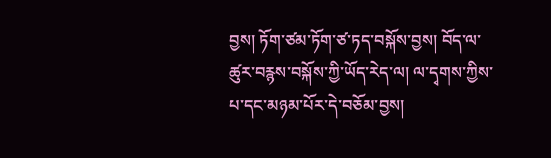བྱས། ཏོག་ཙམ་ཏོག་ཙ་ཏད་བསྐོས་བྱས། བོད་ལ་ཚུར་བརྙས་བསྐོས་ཀྱི་ཡོད་རེད་ལ། ལ་དྭགས་ཀྱིས་པ་དང་མཉམ་པོར་དེ་བཅོམ་བྱས།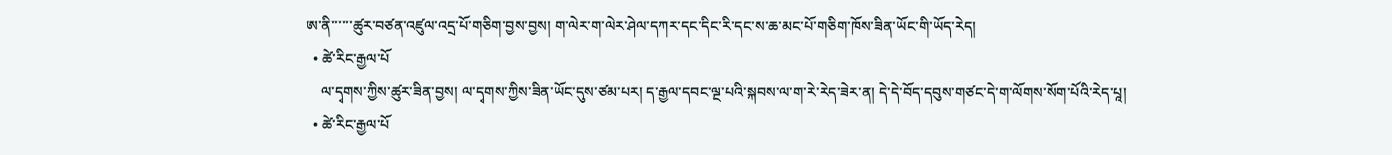ཨ་ནི་་་་་་ཚུར་བཙན་འཛུལ་འདྲ་པོ་གཅིག་བྱས་བྱས། ག་ལེར་ག་ལེར་ཤེལ་དཀར་དང་དིང་རི་དང་ས་ཆ་མང་པོ་གཅིག་ཁོས་ཟིན་ཡོང་གི་ཡོད་རེད།
  • ཚེ་རིང་རྒྱལ་པོ
    ལ་དྭགས་ཀྱིས་ཚུར་ཟིན་བྱས། ལ་དྭགས་ཀྱིས་ཟིན་ཡོང་དུས་ཙམ་པར། ད་རྒྱལ་དབང་ལྔ་པའི་སྐབས་ལ་ག་རེ་རེད་ཟེར་ན། དེ་དེ་བོད་དབུས་གཙང་དེ་ག་ལོགས་སོག་པོའི་རེད་པཱ།
  • ཚེ་རིང་རྒྱལ་པོ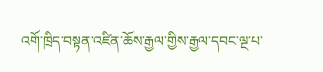འགོ་ཁྲིད་བསྟན་འཛིན་ཆོས་རྒྱལ་གྱིས་རྒྱལ་དབང་ལྔ་པ་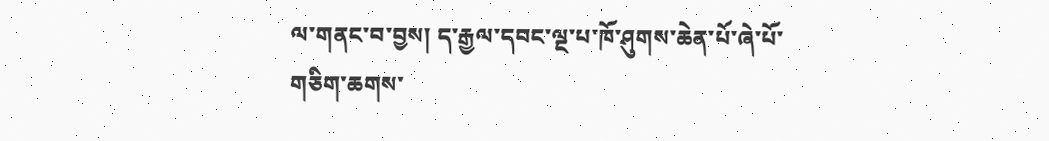ལ་གནང་བ་བྱས། ད་རྒྱལ་དབང་ལྔ་པ་ཁོ་ཤུགས་ཆེན་པོ་ཞེ་པོ་གཅིག་ཆགས་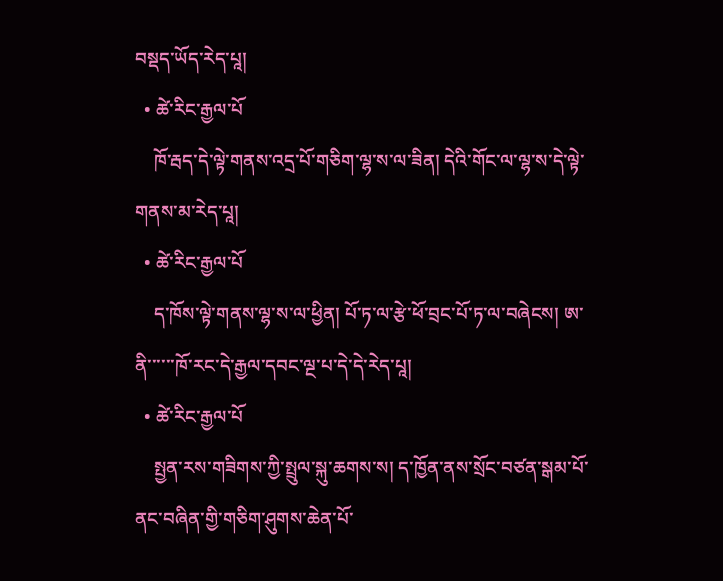བསྡད་ཡོད་རེད་པཱ།
  • ཚེ་རིང་རྒྱལ་པོ
    ཁོ་རྦད་དེ་ལྟེ་གནས་འདྲ་པོ་གཅིག་ལྷ་ས་ལ་ཟིན། དེའི་གོང་ལ་ལྷ་ས་དེ་ལྟེ་གནས་མ་རེད་པཱ།
  • ཚེ་རིང་རྒྱལ་པོ
    ད་ཁོས་ལྟེ་གནས་ལྷ་ས་ལ་ཕྱིན། པོ་ཏ་ལ་རྩེ་ཕོ་བྲང་པོ་ཏ་ལ་བཞེངས། ཨ་ནི་་་་་་ཁོ་རང་དེ་རྒྱལ་དབང་ལྔ་པ་དེ་དེ་རེད་པཱ།
  • ཚེ་རིང་རྒྱལ་པོ
    སྤྱན་རས་གཟིགས་ཀྱི་སྤྲུལ་སྐུ་ཆགས་ས། ད་ཁྱོན་ནས་སྲོང་བཙན་སྒམ་པོ་ནང་བཞིན་གྱི་གཅིག་ཤུགས་ཆེན་པོ་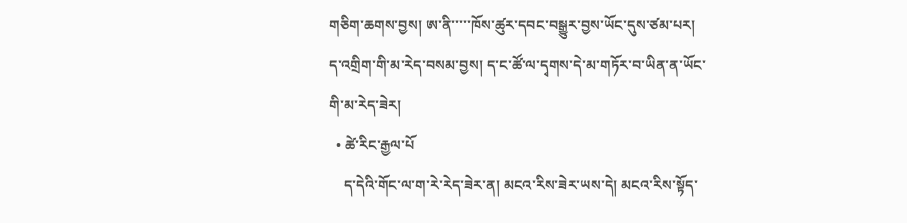གཅིག་ཆགས་བྱས། ཨ་ནི་་་་་ཁོས་ཚུར་དབང་བསྒྱུར་བྱས་ཡོང་དུས་ཙམ་པར། ད་འགྲིག་གི་མ་རེད་བསམ་བྱས། ད་ང་ཚོ་ལ་དྭགས་དེ་མ་གཏོར་བ་ཡིན་ན་ཡོང་གི་མ་རེད་ཟེར།
  • ཚེ་རིང་རྒྱལ་པོ
    ད་དེའི་གོང་ལ་ག་རེ་རེད་ཟེར་ན། མངའ་རིས་ཟེར་ཡས་དེ། མངའ་རིས་སྟོད་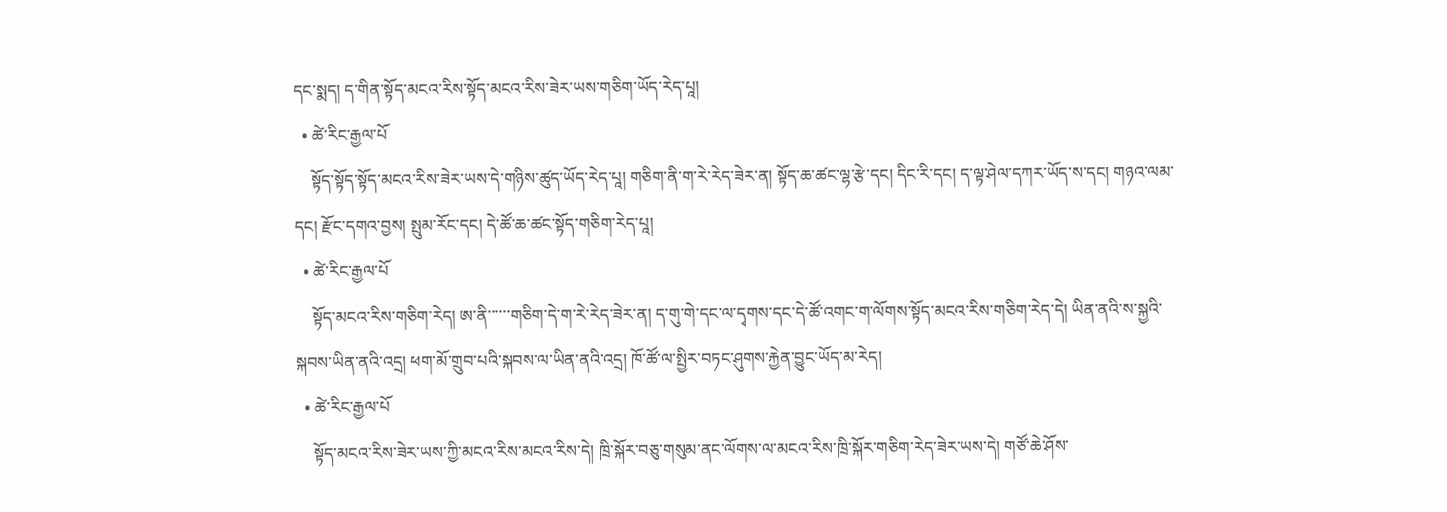དང་སྨད། ད་གིན་སྟོད་མངའ་རིས་སྟོད་མངའ་རིས་ཟེར་ཡས་གཅིག་ཡོད་རེད་པཱ།
  • ཚེ་རིང་རྒྱལ་པོ
    སྟོད་སྟོད་སྟོད་མངའ་རིས་ཟེར་ཡས་དེ་གཉིས་ཚུད་ཡོད་རེད་པཱ། གཅིག་ནི་ག་རེ་རེད་ཟེར་ན། སྟོད་ཆ་ཚང་ལྷ་རྩེ་དང། དིང་རི་དང། ད་ལྟ་ཤེལ་དཀར་ཡོད་ས་དང། གཉའ་ལམ་དང། རྫོང་དགའ་བྱས། སྤུམ་རོང་དང། དེ་ཚོ་ཆ་ཚང་སྟོད་གཅིག་རེད་པཱ།
  • ཚེ་རིང་རྒྱལ་པོ
    སྟོད་མངའ་རིས་གཅིག་རེད། ཨ་ནི་་་་་་གཅིག་དེ་ག་རེ་རེད་ཟེར་ན། ད་གུ་གེ་དང་ལ་དྭགས་དང་དེ་ཚོ་འགང་ག་ལོགས་སྟོད་མངའ་རིས་གཅིག་རེད་དེ། ཡིན་ནའི་ས་སྐྱའི་སྐབས་ཡིན་ནའི་འདྲ། ཕག་མོ་གྲུབ་པའི་སྐབས་ལ་ཡིན་ནའི་འདྲ། ཁོ་ཚོ་ལ་སྤྱིར་བཏང་ཤུགས་རྐྱེན་བྱུང་ཡོད་མ་རེད།
  • ཚེ་རིང་རྒྱལ་པོ
    སྟོད་མངའ་རིས་ཟེར་ཡས་ཀྱི་མངའ་རིས་མངའ་རིས་དེ། ཁྲི་སྐོར་བཅུ་གསུམ་ནང་ལོགས་ལ་མངའ་རིས་ཁྲི་སྐོར་གཅིག་རེད་ཟེར་ཡས་དེ། གཙོ་ཆེ་ཤོས་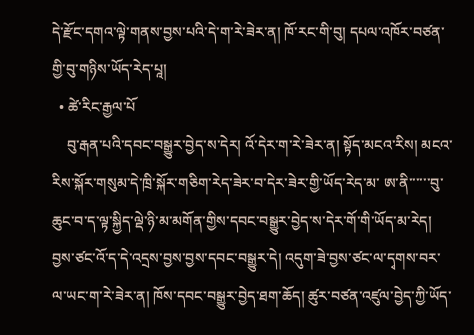དེ་རྫོང་དགའ་ལྟེ་གནས་བྱས་པའི་དེ་ག་རེ་ཟེར་ན། ཁོ་རང་གི་བུ། དཔལ་འཁོར་བཙན་གྱི་བུ་གཉིས་ཡོད་རེད་པཱ།
  • ཚེ་རིང་རྒྱལ་པོ
    བུ་རྒན་པའི་དབང་བསྒྱུར་བྱེད་ས་དེར། འོ་དེར་ག་རེ་ཟེར་ན། སྟོད་མངའ་རིས། མངའ་རིས་སྐོར་གསུམ་དེ་ཁྲི་སྐོར་གཅིག་རེད་ཟེར་བ་དེར་ཟེར་གྱི་ཡོད་རེད་མ་ ཨ་ནི་་་་་་བུ་ཆུང་བ་ད་ལྟ་སྐྱིད་ལྡེ་ཉི་མ་མགོན་གྱིས་དབང་བསྒྱུར་བྱེད་ས་དེར་གོ་གི་ཡོད་མ་རེད། བྱས་ཙང་འོ་ད་དེ་འདྲས་བྱས་བྱས་དབང་བསྒྱུར་དེ། འདུག་ཟེ་བྱས་ཙང་ལ་དྭགས་བར་ལ་ཡང་ག་རེ་ཟེར་ན། ཁོས་དབང་བསྒྱུར་བྱེད་ཐག་ཆོད། ཚུར་བཙན་འཛུལ་བྱེད་ཀྱི་ཡོད་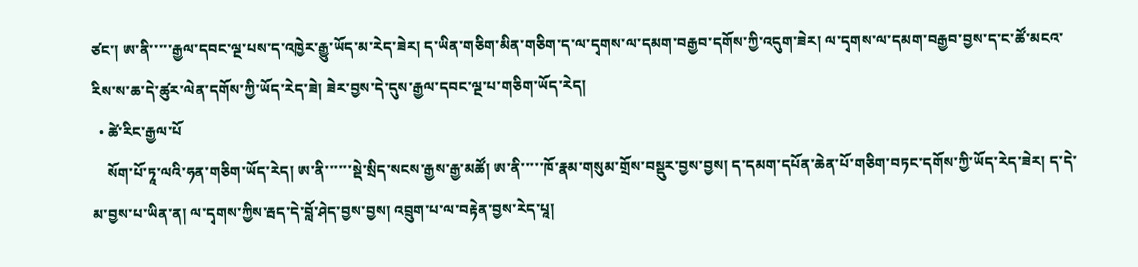ཙང་། ཨ་ནི་་་་་རྒྱལ་དབང་ལྔ་པས་ད་འཁྱེར་རྒྱུ་ཡོད་མ་རེད་ཟེར། ད་ཡིན་གཅིག་མིན་གཅིག་ད་ལ་དྭགས་ལ་དམག་བརྒྱབ་དགོས་ཀྱི་འདུག་ཟེར། ལ་དྭགས་ལ་དམག་བརྒྱབ་བྱས་ད་ང་ཚོ་མངའ་རིས་ས་ཆ་དེ་ཚུར་ལེན་དགོས་ཀྱི་ཡོད་རེད་ཟེ། ཟེར་བྱས་དེ་དུས་རྒྱལ་དབང་ལྔ་པ་གཅིག་ཡོད་རེད།
  • ཚེ་རིང་རྒྱལ་པོ
    སོག་པོ་ཏཱ་ལའི་ཧན་གཅིག་ཡོད་རེད། ཨ་ནི་་་་་་སྡེ་སྲིད་སངས་རྒྱས་རྒྱ་མཚོ། ཨ་ནི་་་་་ཁོ་རྣམ་གསུམ་གྲོས་བསྡུར་བྱས་བྱས། ད་དམག་དཔོན་ཆེན་པོ་གཅིག་བཏང་དགོས་ཀྱི་ཡོད་རེད་ཟེར། ད་དེ་མ་བྱས་པ་ཡིན་ན། ལ་དྭགས་ཀྱིས་རྦད་དེ་བློ་ཤེད་བྱས་བྱས། འབྲུག་པ་ལ་བརྟེན་བྱས་རེད་པཱ།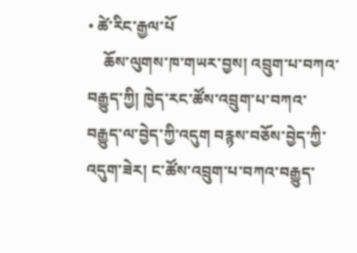• ཚེ་རིང་རྒྱལ་པོ
    ཆོས་ལུགས་ཁ་གཡར་བྱས། འབྲུག་པ་བཀའ་བརྒྱུད་ཀྱི། ཁྱེད་རང་ཚོས་འབྲུག་པ་བཀའ་བརྒྱུད་ལ་བྱེད་ཀྱི་འདུག བརྙས་བཅོས་བྱེད་ཀྱི་འདུག་ཟེར། ང་ཚོས་འབྲུག་པ་བཀའ་བརྒྱུད་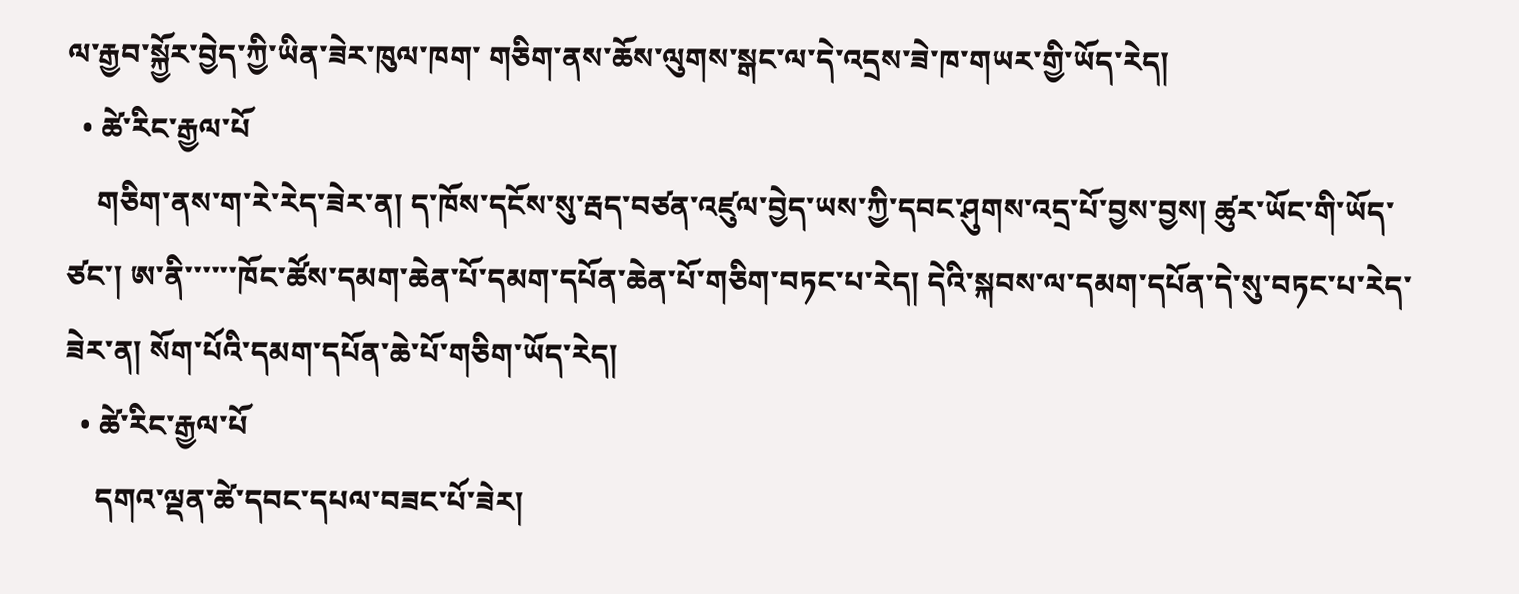ལ་རྒྱབ་སྐྱོར་བྱེད་ཀྱི་ཡིན་ཟེར་ཁུལ་ཁག་ གཅིག་ནས་ཆོས་ལུགས་སྒང་ལ་དེ་འདྲས་ཟེ་ཁ་གཡར་གྱི་ཡོད་རེད།
  • ཚེ་རིང་རྒྱལ་པོ
    གཅིག་ནས་ག་རེ་རེད་ཟེར་ན། ད་ཁོས་དངོས་སུ་རྦད་བཙན་འཛུལ་བྱེད་ཡས་ཀྱི་དབང་ཤུགས་འདྲ་པོ་བྱས་བྱས། ཚུར་ཡོང་གི་ཡོད་ཙང་། ཨ་ནི་་་་་་ཁོང་ཚོས་དམག་ཆེན་པོ་དམག་དཔོན་ཆེན་པོ་གཅིག་བཏང་པ་རེད། དེའི་སྐབས་ལ་དམག་དཔོན་དེ་སུ་བཏང་པ་རེད་ཟེར་ན། སོག་པོའི་དམག་དཔོན་ཆེ་པོ་གཅིག་ཡོད་རེད།
  • ཚེ་རིང་རྒྱལ་པོ
    དགའ་ལྡན་ཚེ་དབང་དཔལ་བཟང་པོ་ཟེར།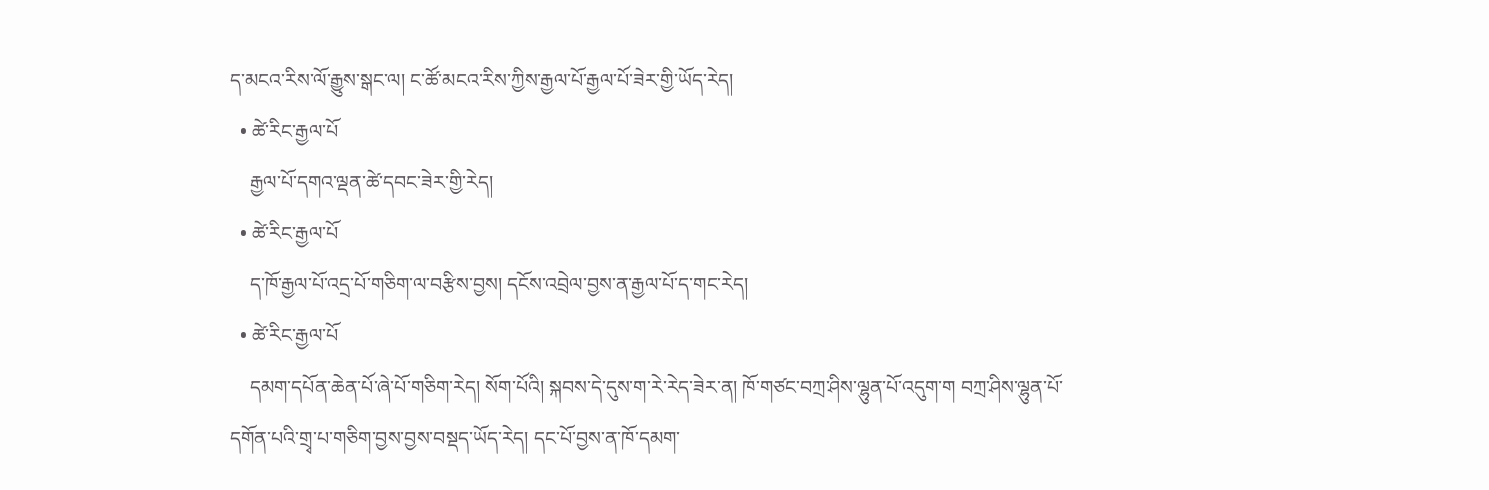ད་མངའ་རིས་ལོ་རྒྱུས་སྒང་ལ། ང་ཚོ་མངའ་རིས་ཀྱིས་རྒྱལ་པོ་རྒྱལ་པོ་ཟེར་གྱི་ཡོད་རེད།
  • ཚེ་རིང་རྒྱལ་པོ
    རྒྱལ་པོ་དགའ་ལྡན་ཚེ་དབང་ཟེར་གྱི་རེད།
  • ཚེ་རིང་རྒྱལ་པོ
    ད་ཁོ་རྒྱལ་པོ་འདྲ་པོ་གཅིག་ལ་བརྩིས་བྱས། དངོས་འབྲེལ་བྱས་ན་རྒྱལ་པོ་ད་གང་རེད།
  • ཚེ་རིང་རྒྱལ་པོ
    དམག་དཔོན་ཆེན་པོ་ཞེ་པོ་གཅིག་རེད། སོག་པོའི། སྐབས་དེ་དུས་ག་རེ་རེད་ཟེར་ན། ཁོ་གཙང་བཀྲ་ཤིས་ལྷུན་པོ་འདུག་ག བཀྲ་ཤིས་ལྷུན་པོ་དགོན་པའི་གྲྭ་པ་གཅིག་བྱས་བྱས་བསྡད་ཡོད་རེད། དང་པོ་བྱས་ན་ཁོ་དམག་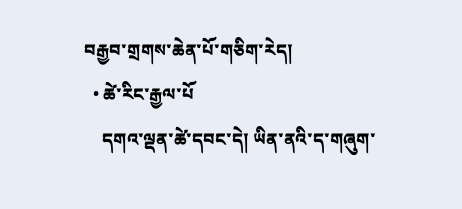བརྒྱབ་གྲགས་ཆེན་པོ་གཅིག་རེད།
  • ཚེ་རིང་རྒྱལ་པོ
    དགའ་ལྡན་ཚེ་དབང་དེ། ཡིན་ནའི་ད་གཞུག་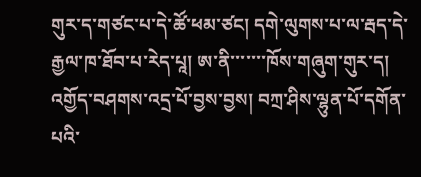གུར་ད་གཙང་པ་དེ་ཚོ་ཕམ་ཙང། དགེ་ལུགས་པ་ལ་རྦད་དེ་རྒྱལ་ཁ་ཐོབ་པ་རེད་པཱ། ཨ་ནི་་་་་་་ཁོས་གཞུག་གུར་ད། འགྱོད་བཤགས་འདྲ་པོ་བྱས་བྱས། བཀྲ་ཤིས་ལྷུན་པོ་དགོན་པའི་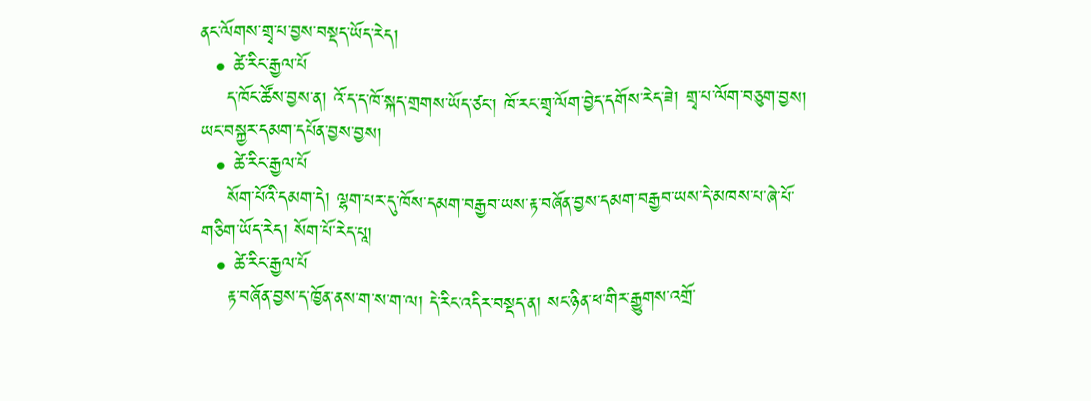ནང་ལོགས་གྲྭ་པ་བྱས་བསྡད་ཡོད་རེད།
  • ཚེ་རིང་རྒྱལ་པོ
    ད་ཁོང་ཚོས་བྱས་ན། འོ་ད་ད་ཁོ་སྐད་གྲགས་ཡོད་ཙང་། ཁོ་རང་གྲྭ་ལོག་བྱེད་དགོས་རེད་ཟེ། གྲྭ་པ་ལོག་བཅུག་བྱས། ཡང་བསྐྱར་དམག་དཔོན་བྱས་བྱས།
  • ཚེ་རིང་རྒྱལ་པོ
    སོག་པོའི་དམག་དེ། ལྷག་པར་དུ་ཁོས་དམག་བརྒྱབ་ཡས་རྟ་བཞོན་བྱས་དམག་བརྒྱབ་ཡས་དེ་མཁས་པ་ཞེ་པོ་གཅིག་ཡོད་རེད། སོག་པོ་རེད་པཱ།
  • ཚེ་རིང་རྒྱལ་པོ
    རྟ་བཞོན་བྱས་ད་ཁྱོན་ནས་ག་ས་ག་ལ། དེ་རིང་འདིར་བསྡད་ན། སང་ཉིན་ཕ་གིར་རྒྱུགས་འགྲོ་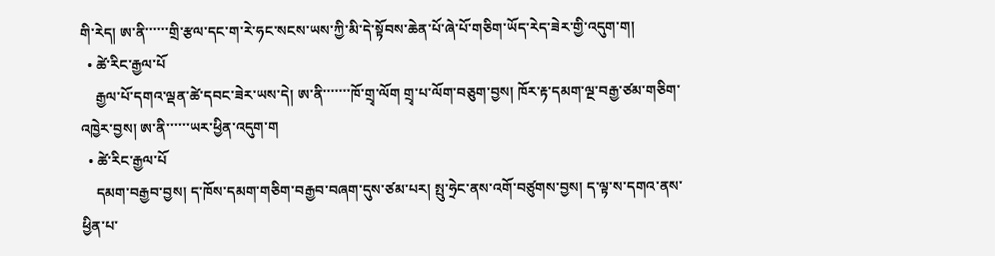གི་རེད། ཨ་ནི་་་་་་གྲི་རྩལ་དང་ག་རེ་ཧང་སངས་ཡས་ཀྱི་མི་དེ་སྟོབས་ཆེན་པོ་ཞེ་པོ་གཅིག་ཡོད་རེད་ཟེར་གྱི་འདུག་ག།
  • ཚེ་རིང་རྒྱལ་པོ
    རྒྱལ་པོ་དགའ་ལྡན་ཚེ་དབང་ཟེར་ཡས་དེ། ཨ་ནི་་་་་་་ཁོ་གྲྭ་ལོག གྲྭ་པ་ལོག་བཅུག་བྱས། ཁོར་རྟ་དམག་ལྔ་བརྒྱ་ཙམ་གཅིག་འཁྱེར་བྱས། ཨ་ནི་་་་་་ཡར་ཕྱིན་འདུག་ག
  • ཚེ་རིང་རྒྱལ་པོ
    དམག་བརྒྱབ་བྱས། ད་ཁོས་དམག་གཅིག་བརྒྱབ་བཞག་དུས་ཙམ་པར། སྤུ་ཧྲེང་ནས་འགོ་བཙུགས་བྱས། ད་ལྟ་ས་དགའ་ནས་ཕྱིན་པ་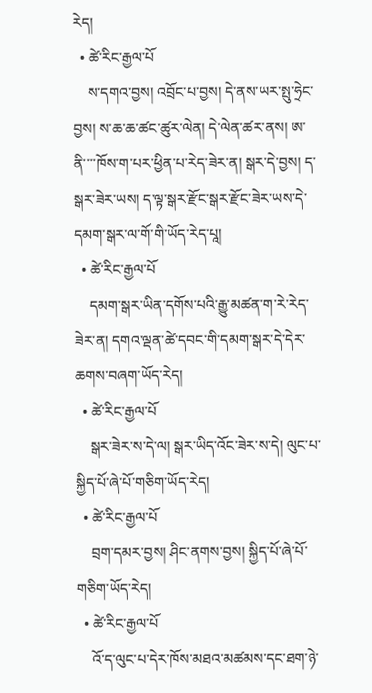རེད།
  • ཚེ་རིང་རྒྱལ་པོ
    ས་དགའ་བྱས། འབྲོང་པ་བྱས། དེ་ནས་ཡར་སྤུ་ཧྲེང་བྱས། ས་ཆ་ཆ་ཚང་ཚུར་ལེན། དེ་ལེན་ཚར་ནས། ཨ་ནི་་་་ཁོས་ག་པར་ཕྱིན་པ་རེད་ཟེར་ན། སྒར་དེ་བྱས། ད་སྒར་ཟེར་ཡས། ད་ལྟ་སྒར་རྫོང་སྒར་རྫོང་ཟེར་ཡས་དེ་དམག་སྒར་ལ་གོ་གི་ཡོད་རེད་པཱ།
  • ཚེ་རིང་རྒྱལ་པོ
    དམག་སྒར་ཡིན་དགོས་པའི་རྒྱུ་མཚན་ག་རེ་རེད་ཟེར་ན། དགའ་ལྡན་ཚེ་དབང་གི་དམག་སྒར་དེ་དེར་ཆགས་བཞག་ཡོད་རེད།
  • ཚེ་རིང་རྒྱལ་པོ
    སྒར་ཟེར་ས་དེ་ལ། སྒར་ཡིད་འོང་ཟེར་ས་དེ། ལུང་པ་སྐྱིད་པོ་ཞེ་པོ་གཅིག་ཡོད་རེད།
  • ཚེ་རིང་རྒྱལ་པོ
    བྲག་དམར་བྱས། ཤིང་ནགས་བྱས། སྐྱིད་པོ་ཞེ་པོ་གཅིག་ཡོད་རེད།
  • ཚེ་རིང་རྒྱལ་པོ
    འོ་ད་ལུང་པ་དེར་ཁོས་མཐའ་མཚམས་དང་ཐག་ཉེ་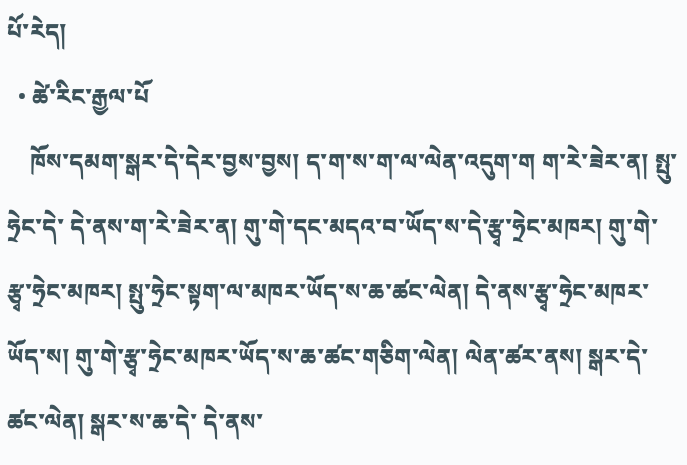པོ་རེད།
  • ཚེ་རིང་རྒྱལ་པོ
    ཁོས་དམག་སྒར་དེ་དེར་བྱས་བྱས། ད་ག་ས་ག་ལ་ལེན་འདུག་ག ག་རེ་ཟེར་ན། སྤུ་ཧྲེང་དེ་ དེ་ནས་ག་རེ་ཟེར་ན། གུ་གེ་དང་མདའ་བ་ཡོད་ས་དེ་རྩྭ་ཧྲེང་མཁར། གུ་གེ་རྩྭ་ཧྲེང་མཁར། སྤུ་ཧྲེང་སྟག་ལ་མཁར་ཡོད་ས་ཆ་ཚང་ལེན། དེ་ནས་རྩྭ་ཧྲེང་མཁར་ཡོད་ས། གུ་གེ་རྩྭ་ཧྲེང་མཁར་ཡོད་ས་ཆ་ཚང་གཅིག་ལེན། ལེན་ཚར་ནས། སྒར་དེ་ཚང་ལེན། སྒར་ས་ཆ་དེ་ དེ་ནས་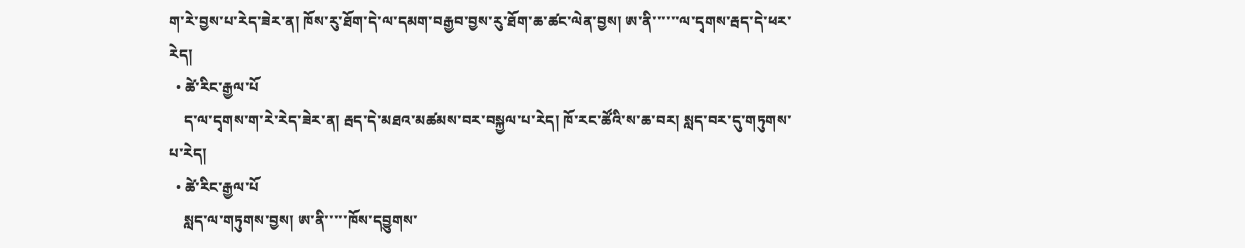ག་རེ་བྱས་པ་རེད་ཟེར་ན། ཁོས་རུ་ཐོག་དེ་ལ་དམག་བརྒྱབ་བྱས་རུ་ཐོག་ཆ་ཚང་ལེན་བྱས། ཨ་ནི་་་་་་ལ་དྭགས་རྦད་དེ་ཕར་རེད།
  • ཚེ་རིང་རྒྱལ་པོ
    ད་ལ་དྭགས་ག་རེ་རེད་ཟེར་ན། རྦད་དེ་མཐའ་མཚམས་བར་བསྐྱལ་པ་རེད། ཁོ་རང་ཚོའི་ས་ཆ་བར། སླད་བར་དུ་གཏུགས་པ་རེད།
  • ཚེ་རིང་རྒྱལ་པོ
    སླད་ལ་གཏུགས་བྱས། ཨ་ནི་་་་་ཁོས་དབྱུགས་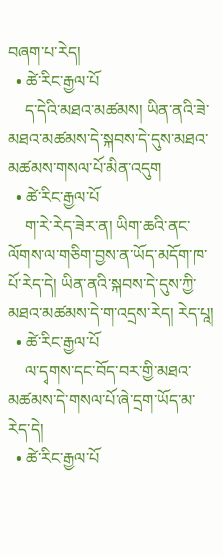བཞག་པ་རེད།
  • ཚེ་རིང་རྒྱལ་པོ
    ད་དེའི་མཐའ་མཚམས། ཡིན་ནའི་ཟེ་མཐའ་མཚམས་དེ་སྐབས་དེ་དུས་མཐའ་མཚམས་གསལ་པོ་མིན་འདུག
  • ཚེ་རིང་རྒྱལ་པོ
    ག་རེ་རེད་ཟེར་ན། ཡིག་ཆའི་ནང་ལོགས་ལ་གཅིག་བྱས་ན་ཡོད་མདོག་ཁ་པོ་རེད་དེ། ཡིན་ནའི་སྐབས་དེ་དུས་ཀྱི་མཐའ་མཚམས་དེ་ག་འདྲས་རེད། རེད་པཱ།
  • ཚེ་རིང་རྒྱལ་པོ
    ལ་དྭགས་དང་བོད་བར་གྱི་མཐའ་མཚམས་དེ་གསལ་པོ་ཞེ་དྲག་ཡོད་མ་རེད་དེ།
  • ཚེ་རིང་རྒྱལ་པོ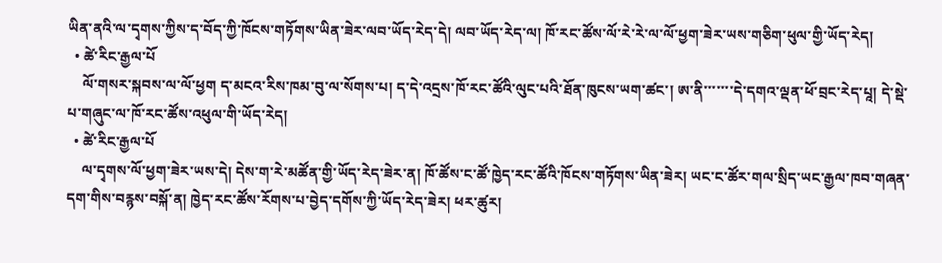ཡིན་ནའི་ལ་དྭགས་ཀྱིས་ད་བོད་ཀྱི་ཁོངས་གཏོགས་ཡིན་ཟེར་ལབ་ཡོད་རེད་དེ། ལབ་ཡོད་རེད་ལ། ཁོ་རང་ཚོས་ལོ་རེ་རེ་ལ་ལོ་ཕྱག་ཟེར་ཡས་གཅིག་ཕུལ་གྱི་ཡོད་རེད།
  • ཚེ་རིང་རྒྱལ་པོ
    ལོ་གསར་སྐབས་ལ་ལོ་ཕྱག ད་མངའ་རིས་ཁམ་བུ་ལ་སོགས་པ། ད་དེ་འདྲས་ཁོ་རང་ཚོའི་ལུང་པའི་ཐོན་ཁུངས་ཡག་ཚང་། ཨ་ནི་་་་་་་དེ་དགའ་ལྡན་ཕོ་བྲང་རེད་པཱ། དེ་སྡེ་པ་གཞུང་ལ་ཁོ་རང་ཚོས་འཕུལ་གི་ཡོད་རེད།
  • ཚེ་རིང་རྒྱལ་པོ
    ལ་དྭགས་ལོ་ཕྱག་ཟེར་ཡས་དེ། དེས་ག་རེ་མཚོན་གྱི་ཡོད་རེད་ཟེར་ན། ཁོ་ཚོས་ང་ཚོ་ཁྱེད་རང་ཚོའི་ཁོངས་གཏོགས་ཡིན་ཟེར། ཡང་ང་ཚོར་གལ་སྲིད་ཡང་རྒྱལ་ཁབ་གཞན་དག་གིས་བརྙས་བསྐོ་ན། ཁྱེད་རང་ཚོས་རོགས་པ་བྱེད་དགོས་ཀྱི་ཡོད་རེད་ཟེར། ཕར་ཚུར།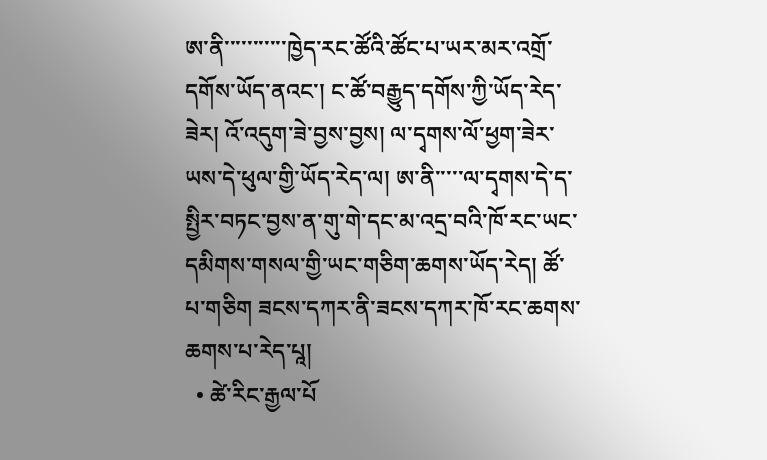ཨ་ནི་་་་་་་་་་་ཁྱེད་རང་ཚོའི་ཚོང་པ་ཡར་མར་འགྲོ་དགོས་ཡོད་ནའང་། ང་ཚོ་བརྒྱུད་དགོས་ཀྱི་ཡོད་རེད་ཟེར། འོ་འདུག་ཟེ་བྱས་བྱས། ལ་དྭགས་ལོ་ཕྱག་ཟེར་ཡས་དེ་ཕུལ་གྱི་ཡོད་རེད་ལ། ཨ་ནི་་་་་ལ་དྭགས་དེ་ད་སྤྱིར་བཏང་བྱས་ན་གུ་གེ་དང་མ་འདྲ་བའི་ཁོ་རང་ཡང་དམིགས་གསལ་གྱི་ཡང་གཅིག་ཆགས་ཡོད་རེད། ཚོ་པ་གཅིག ཟངས་དཀར་ནི་ཟངས་དཀར་ཁོ་རང་ཆགས་ཆགས་པ་རེད་པཱ།
  • ཚེ་རིང་རྒྱལ་པོ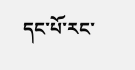དང་པོ་རང་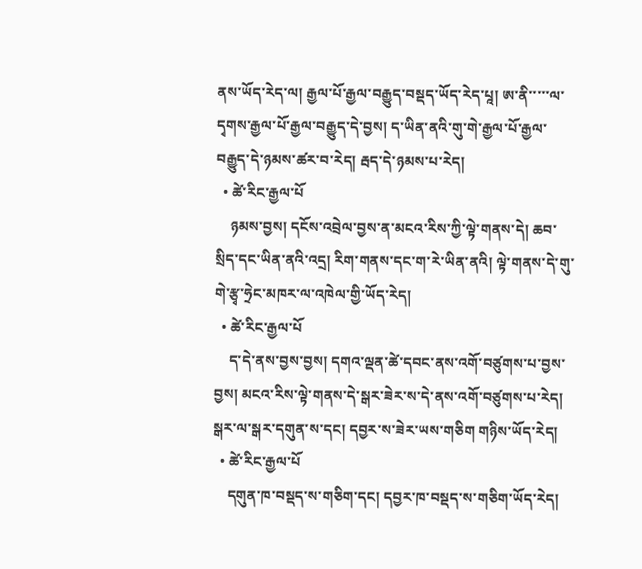ནས་ཡོད་རེད་ལ། རྒྱལ་པོ་རྒྱལ་བརྒྱུད་བསྡད་ཡོད་རེད་པཱ། ཨ་ནི་་་་་ལ་དྭགས་རྒྱལ་པོ་རྒྱལ་བརྒྱུད་དེ་བྱས། ད་ཡིན་ནའི་གུ་གེ་རྒྱལ་པོ་རྒྱལ་བརྒྱུད་དེ་ཉམས་ཚར་བ་རེད། རྦད་དེ་ཉམས་པ་རེད།
  • ཚེ་རིང་རྒྱལ་པོ
    ཉམས་བྱས། དངོས་འབྲེལ་བྱས་ན་མངའ་རིས་ཀྱི་ལྟེ་གནས་དེ། ཆབ་སྲིད་དང་ཡིན་ནའི་འདྲ། རིག་གནས་དང་ག་རེ་ཡིན་ནའི། ལྟེ་གནས་དེ་གུ་གེ་རྩྭ་ཧྲེང་མཁར་ལ་འཁེལ་གྱི་ཡོད་རེད།
  • ཚེ་རིང་རྒྱལ་པོ
    ད་དེ་ནས་བྱས་བྱས། དགའ་ལྡན་ཚེ་དབང་ནས་འགོ་བཙུགས་པ་བྱས་བྱས། མངའ་རིས་ལྟེ་གནས་དེ་སྒར་ཟེར་ས་དེ་ནས་འགོ་བཙུགས་པ་རེད། སྒར་ལ་སྒར་དགུན་ས་དང། དབྱར་ས་ཟེར་ཡས་གཅིག གཉིས་ཡོད་རེད།
  • ཚེ་རིང་རྒྱལ་པོ
    དགུན་ཁ་བསྡད་ས་གཅིག་དང། དབྱར་ཁ་བསྡད་ས་གཅིག་ཡོད་རེད།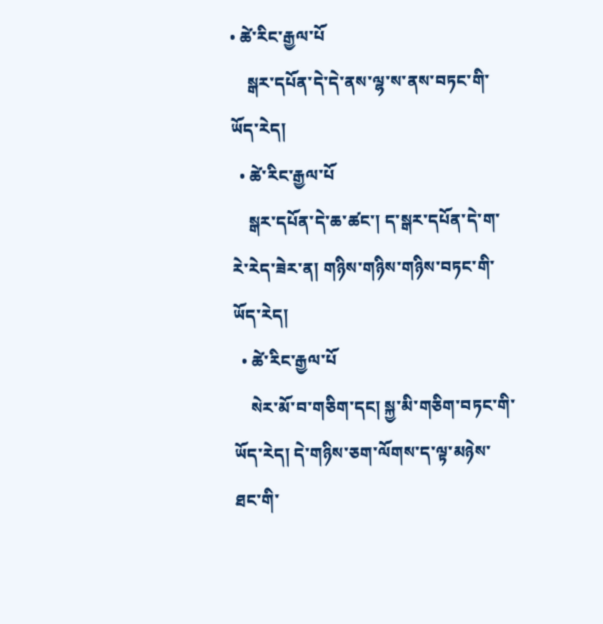• ཚེ་རིང་རྒྱལ་པོ
    སྒར་དཔོན་དེ་དེ་ནས་ལྷ་ས་ནས་བཏང་གི་ཡོད་རེད།
  • ཚེ་རིང་རྒྱལ་པོ
    སྒར་དཔོན་དེ་ཆ་ཚང་། ད་སྒར་དཔོན་དེ་ག་རེ་རེད་ཟེར་ན། གཉིས་གཉིས་གཉིས་བཏང་གི་ཡོད་རེད།
  • ཚེ་རིང་རྒྱལ་པོ
    སེར་མོ་བ་གཅིག་དང། སྐྱ་མི་གཅིག་བཏང་གི་ཡོད་རེད། དེ་གཉིས་ཅག་ལོགས་ད་ལྟ་མཉེས་ཐང་གི་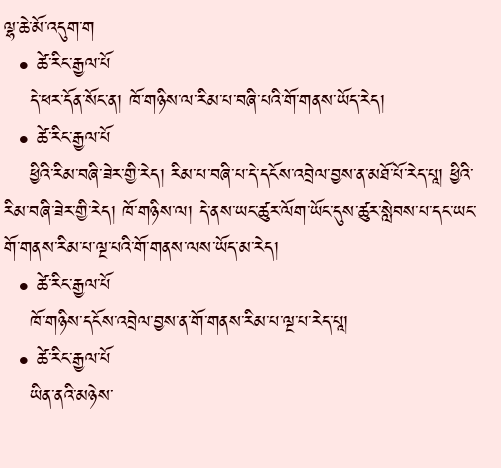ལྷ་ཆེ་མོ་འདུག་ག
  • ཚེ་རིང་རྒྱལ་པོ
    དེ་ཕར་དོན་སོང་ན། ཁོ་གཉིས་ལ་རིམ་པ་བཞི་པའི་གོ་གནས་ཡོད་རེད།
  • ཚེ་རིང་རྒྱལ་པོ
    ཕྱིའི་རིམ་བཞི་ཟེར་གྱི་རེད། རིམ་པ་བཞི་པ་དེ་དངོས་འབྲེལ་བྱས་ན་མཐོ་པོ་རེད་པཱ། ཕྱིའི་རིམ་བཞི་ཟེར་གྱི་རེད། ཁོ་གཉིས་ལ། དེ་ནས་ཡང་ཚུར་ལོག་ཡོང་དུས་ཚུར་སླེབས་པ་དང་ཡང་གོ་གནས་རིམ་པ་ལྔ་པའི་གོ་གནས་ལས་ཡོད་མ་རེད།
  • ཚེ་རིང་རྒྱལ་པོ
    ཁོ་གཉིས་དངོས་འབྲེལ་བྱས་ན་གོ་གནས་རིམ་པ་ལྔ་པ་རེད་པཱ།
  • ཚེ་རིང་རྒྱལ་པོ
    ཡིན་ནའི་མཉེས་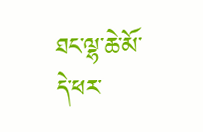ཐང་ལྷ་ཆེ་མོ་དེ་ཕར་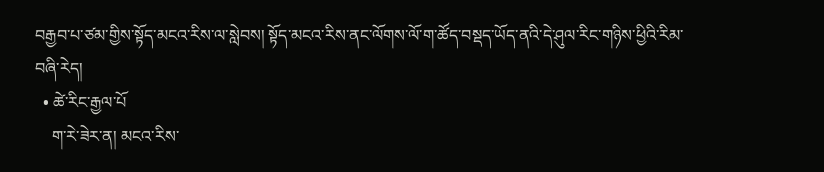བརྒྱབ་པ་ཙམ་གྱིས་སྟོད་མངའ་རིས་ལ་སླེབས། སྟོད་མངའ་རིས་ནང་ལོགས་ལོ་ག་ཚོད་བསྡད་ཡོད་ནའི་དེ་ཤུལ་རིང་གཉིས་ཕྱིའི་རིམ་བཞི་རེད།
  • ཚེ་རིང་རྒྱལ་པོ
    ག་རེ་ཟེར་ན། མངའ་རིས་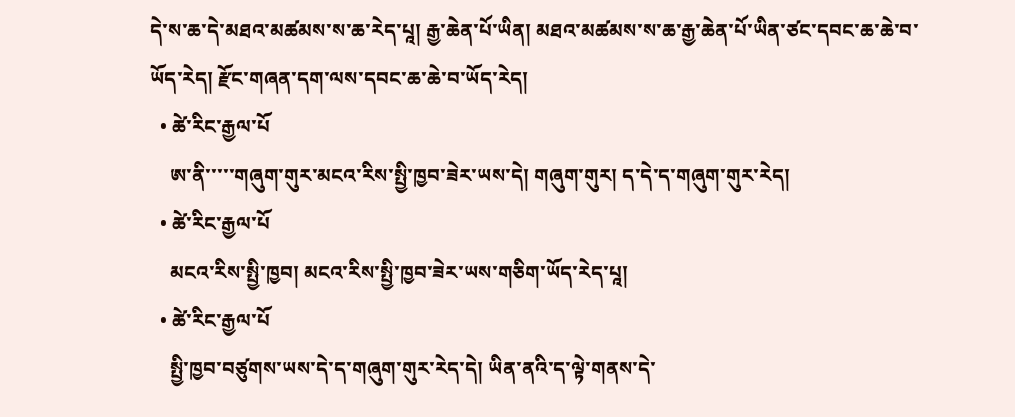དེ་ས་ཆ་དེ་མཐའ་མཚམས་ས་ཆ་རེད་པཱ། རྒྱ་ཆེན་པོ་ཡིན། མཐའ་མཚམས་ས་ཆ་རྒྱ་ཆེན་པོ་ཡིན་ཙང་དབང་ཆ་ཆེ་བ་ཡོད་རེད། རྫོང་གཞན་དག་ལས་དབང་ཆ་ཆེ་བ་ཡོད་རེད།
  • ཚེ་རིང་རྒྱལ་པོ
    ཨ་ནི་་་་་གཞུག་གུར་མངའ་རིས་སྤྱི་ཁྱབ་ཟེར་ཡས་དེ། གཞུག་གུར། ད་དེ་ད་གཞུག་གུར་རེད།
  • ཚེ་རིང་རྒྱལ་པོ
    མངའ་རིས་སྤྱི་ཁྱབ། མངའ་རིས་སྤྱི་ཁྱབ་ཟེར་ཡས་གཅིག་ཡོད་རེད་པཱ།
  • ཚེ་རིང་རྒྱལ་པོ
    སྤྱི་ཁྱབ་བཙུགས་ཡས་དེ་ད་གཞུག་གུར་རེད་དེ། ཡིན་ནའི་ད་ལྟེ་གནས་དེ་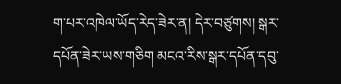ག་པར་འཁེལ་ཡོད་རེད་ཟེར་ན། དེར་བཙུགས། སྒར་དཔོན་ཟེར་ཡས་གཅིག མངའ་རིས་སྒར་དཔོན་དབུ་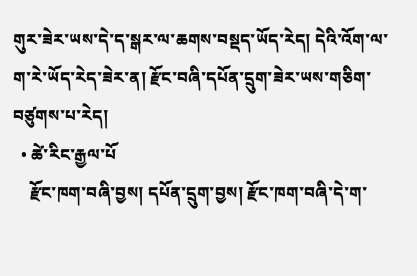གུར་ཟེར་ཡས་དེ་ད་སྒར་ལ་ཆགས་བསྡད་ཡོད་རེད། དེའི་འོག་ལ་ག་རེ་ཡོད་རེད་ཟེར་ན། རྫོང་བཞི་དཔོན་དྲུག་ཟེར་ཡས་གཅིག་བཙུགས་པ་རེད།
  • ཚེ་རིང་རྒྱལ་པོ
    རྫོང་ཁག་བཞི་བྱས། དཔོན་དྲུག་བྱས། རྫོང་ཁག་བཞི་དེ་ག་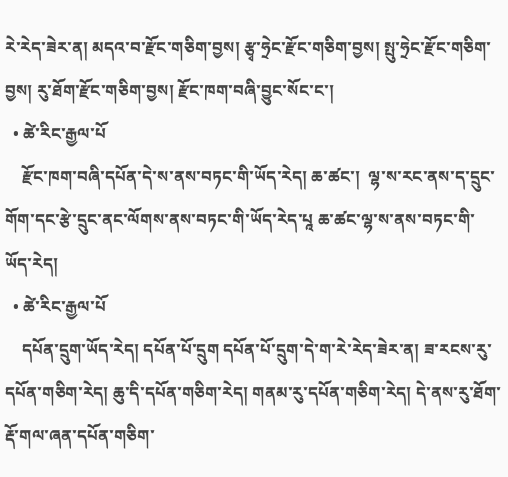རེ་རེད་ཟེར་ན། མདའ་བ་རྫོང་གཅིག་བྱས། རྩྭ་ཧྲེང་རྫོང་གཅིག་བྱས། སྤུ་ཧྲེང་རྫོང་གཅིག་བྱས། རུ་ཐོག་རྫོང་གཅིག་བྱས། རྫོང་ཁག་བཞི་བྱུང་སོང་ང་།
  • ཚེ་རིང་རྒྱལ་པོ
    རྫོང་ཁག་བཞི་དཔོན་དེ་ས་ནས་བཏང་གི་ཡོད་རེད། ཆ་ཚང་།  ལྷ་ས་རང་ནས་ད་དྲུང་གོག་དང་རྩེ་དྲུང་ནང་ལོགས་ནས་བཏང་གི་ཡོད་རེད་པཱ ཆ་ཚང་ལྷ་ས་ནས་བཏང་གི་ཡོད་རེད།
  • ཚེ་རིང་རྒྱལ་པོ
    དཔོན་དྲུག་ཡོད་རེད། དཔོན་པོ་དྲུག དཔོན་པོ་དྲུག་དེ་ག་རེ་རེད་ཟེར་ན། ཟ་རངས་རུ་དཔོན་གཅིག་རེད། ཆུ་དི་དཔོན་གཅིག་རེད། གནམ་རུ་དཔོན་གཅིག་རེད། དེ་ནས་རུ་ཐོག་རྡོ་གལ་ཞན་དཔོན་གཅིག་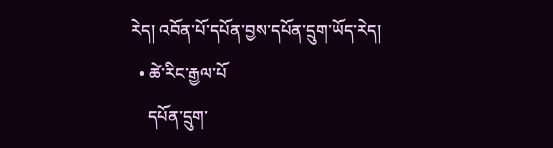རེད། འབོན་པོ་དཔོན་བྱས་དཔོན་དྲུག་ཡོད་རེད།
  • ཚེ་རིང་རྒྱལ་པོ
    དཔོན་དྲུག་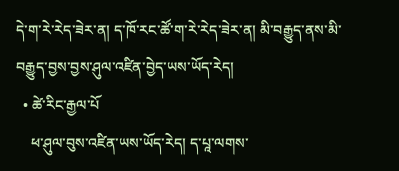དེ་ག་རེ་རེད་ཟེར་ན། ད་ཁོ་རང་ཚོ་ག་རེ་རེད་ཟེར་ན། མི་བརྒྱུད་ནས་མི་བརྒྱུད་བྱས་བྱས་ཤུལ་འཛིན་བྱེད་ཡས་ཡོད་རེད།
  • ཚེ་རིང་རྒྱལ་པོ
    ཕ་ཤུལ་བུས་འཛིན་ཡས་ཡོད་རེད། ད་པཱ་ལགས་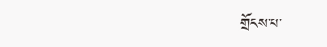གྲོངས་པ་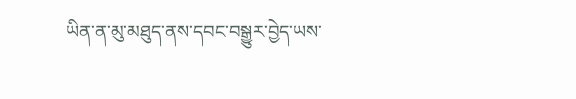ཡིན་ན་མུ་མཐུད་ནས་དབང་བསྒྱུར་བྱེད་ཡས་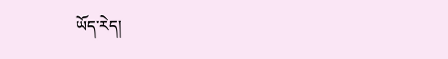ཡོད་རེད།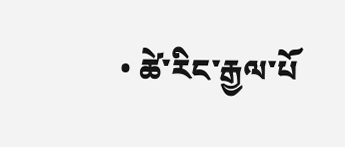• ཚེ་རིང་རྒྱལ་པོ